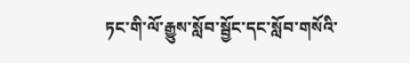ཏང་གི་ལོ་རྒྱུས་སློབ་སྦྱོང་དང་སློབ་གསོའི་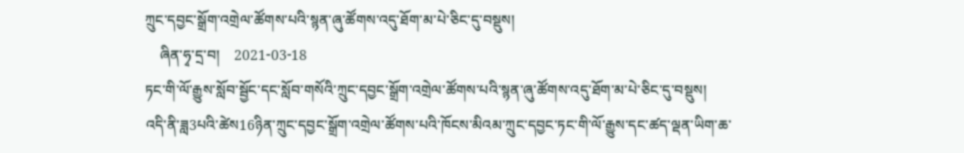ཀྲུང་དབྱང་སྒྲོག་འགྲེལ་ཚོགས་པའི་སྙན་ཞུ་ཚོགས་འདུ་ཐོག་མ་པེ་ཅིང་དུ་བསྡུས།
    ཞིན་ཧྭ་དྲ་བ།    2021-03-18
ཏང་གི་ལོ་རྒྱུས་སློབ་སྦྱོང་དང་སློབ་གསོའི་ཀྲུང་དབྱང་སྒྲོག་འགྲེལ་ཚོགས་པའི་སྙན་ཞུ་ཚོགས་འདུ་ཐོག་མ་པེ་ཅིང་དུ་བསྡུས།
འདི་ནི་ཟླ3པའི་ཚེས16ཉིན་ཀྲུང་དབྱང་སྒྲོག་འགྲེལ་ཚོགས་པའི་ཁོངས་མིའམ་ཀྲུང་དབྱང་ཏང་གི་ལོ་རྒྱུས་དང་ཚད་ལྡན་ཡིག་ཆ་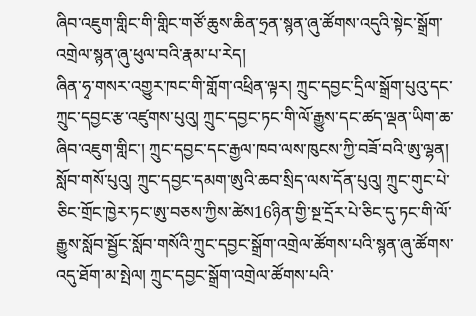ཞིབ་འཇུག་གླིང་གི་གླིང་གཙོ་ཆུས་ཆིན་ཧྲན་སྙན་ཞུ་ཚོགས་འདུའི་སྟེང་སྒྲོག་འགྲེལ་སྙན་ཞུ་ཕུལ་བའི་རྣམ་པ་རེད།
ཞིན་ཧྭ་གསར་འགྱུར་ཁང་གི་གློག་འཕྲིན་ལྟར། ཀྲུང་དབྱང་དྲིལ་སྒྲོག་པུའུ་དང་ཀྲུང་དབྱང་རྩ་འཛུགས་པུའུ། ཀྲུང་དབྱང་ཏང་གི་ལོ་རྒྱུས་དང་ཚད་ལྡན་ཡིག་ཆ་ཞིབ་འཇུག་གླིང་། ཀྲུང་དབྱང་དང་རྒྱལ་ཁབ་ལས་ཁུངས་ཀྱི་བཟོ་བའི་ཨུ་ལྷན། སློབ་གསོ་པུའུ། ཀྲུང་དབྱང་དམག་ཨུའི་ཆབ་སྲིད་ལས་དོན་པུའུ། ཀྲུང་གུང་པེ་ཅིང་གྲོང་ཁྱེར་ཏང་ཨུ་བཅས་ཀྱིས་ཚེས16ཉིན་གྱི་སྔ་དྲོར་པེ་ཅིང་དུ་ཏང་གི་ལོ་རྒྱུས་སློབ་སྦྱོང་སློབ་གསོའི་ཀྲུང་དབྱང་སྒྲོག་འགྲེལ་ཚོགས་པའི་སྙན་ཞུ་ཚོགས་འདུ་ཐོག་མ་སྤེལ། ཀྲུང་དབྱང་སྒྲོག་འགྲེལ་ཚོགས་པའི་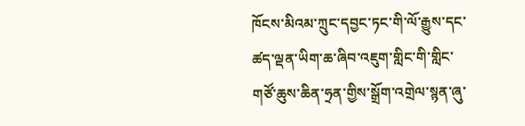ཁོངས་མིའམ་ཀྲུང་དབྱང་ཏང་གི་ལོ་རྒྱུས་དང་ཚད་ལྡན་ཡིག་ཆ་ཞིབ་འཇུག་གླིང་གི་གླིང་གཙོ་ཆུས་ཆིན་ཧྲན་གྱིས་སྒྲོག་འགྲེལ་སྙན་ཞུ་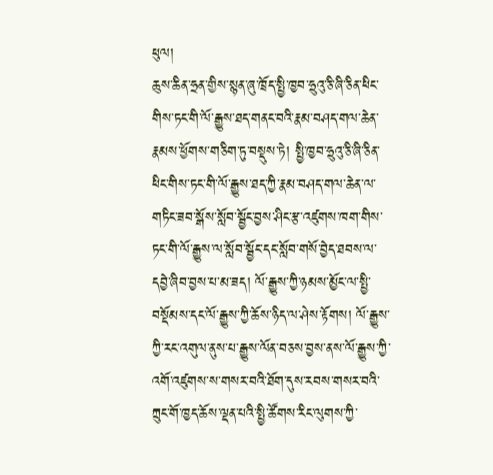ཕུལ།
ཆུས་ཆིན་ཧྲན་གྱིས་སྙན་ཞུ་ཁྲོད་སྤྱི་ཁྱབ་ཧྲུའུ་ཅི་ཞི་ཅིན་ཕིང་གིས་ཏང་གི་ལོ་རྒྱུས་ཐད་གནང་བའི་རྣམ་བཤད་གལ་ཆེན་རྣམས་ཕྱོགས་གཅིག་ཏུ་བསྡུས་ཏེ། སྤྱི་ཁྱབ་ཧྲུའུ་ཅི་ཞི་ཅིན་ཕིང་གིས་ཏང་གི་ལོ་རྒྱུས་ཐད་ཀྱི་རྣམ་བཤད་གལ་ཆེན་ལ་གཏིང་ཟབ་སྒོས་སློབ་སྦྱོང་བྱས་ཤིང་རྩ་འཛུགས་ཁག་གིས་ཏང་གི་ལོ་རྒྱུས་ལ་སློབ་སྦྱོང་དང་སློབ་གསོ་བྱེད་ཐབས་ལ་དབྱེ་ཞིབ་བྱས་པ་མ་ཟད། ལོ་རྒྱུས་ཀྱི་ཉམས་མྱོང་ལ་སྤྱི་བསྡོམས་དང་ལོ་རྒྱུས་ཀྱི་ཆོས་ཉིད་ལ་ཤེས་རྟོགས། ལོ་རྒྱུས་ཀྱི་རང་འགུལ་ནུས་པ་རྒྱུས་ལོན་བཅས་བྱས་ནས་ལོ་རྒྱུས་ཀྱི་འགོ་འཛུགས་ས་གསར་བའི་ཐོག་དུས་རབས་གསར་བའི་ཀྲུང་གོ་ཁྱད་ཆོས་ལྡན་པའི་སྤྱི་ཚོགས་རིང་ལུགས་ཀྱི་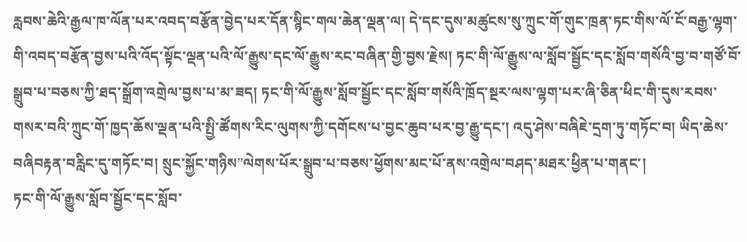རླབས་ཆེའི་རྒྱལ་ཁ་ལོན་པར་འབད་བརྩོན་བྱེད་པར་དོན་སྙིང་གལ་ཆེན་ལྡན་ལ། དེ་དང་དུས་མཚུངས་སུ་ཀྲུང་གོ་གུང་ཁྲན་ཏང་གིས་ལོ་ངོ་བརྒྱ་ལྷག་གི་འབད་བརྩོན་བྱས་པའི་འོད་སྟོང་ལྡན་པའི་ལོ་རྒྱུས་དང་ལོ་རྒྱུས་རང་བཞིན་གྱི་བྱས་རྗེས། ཏང་གི་ལོ་རྒྱུས་ལ་སློབ་སྦྱོང་དང་སློབ་གསོའི་བྱ་བ་གཙོ་བོ་སྒྲུབ་པ་བཅས་ཀྱི་ཐད་སྒྲོག་འགྲེལ་བྱས་པ་མ་ཟད། ཏང་གི་ལོ་རྒྱུས་སློབ་སྦྱོང་དང་སློབ་གསོའི་ཁྲོད་སྔར་ལས་ལྷག་པར་ཞི་ཅིན་ཕིང་གི་དུས་རབས་གསར་བའི་ཀྲུང་གོ་ཁྱད་ཆོས་ལྡན་པའི་སྤྱི་ཚོགས་རིང་ལུགས་ཀྱི་དགོངས་པ་བྱང་ཆུབ་པར་བྱ་རྒྱུ་དང་། འདུ་ཤེས་བཞིཇེ་དྲག་ཏུ་གཏོང་བ། ཡིད་ཆེས་བཞིབརྟན་བརླིང་དུ་གཏོང་བ། སྲུང་སྐྱོང་གཉིས”ལེགས་པོར་སྒྲུབ་པ་བཅས་ཕྱོགས་མང་པོ་ནས་འགྲེལ་བཤད་མཐར་ཕྱིན་པ་གནང་།
ཏང་གི་ལོ་རྒྱུས་སློབ་སྦྱོང་དང་སློབ་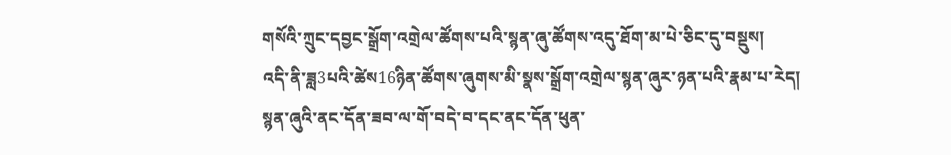གསོའི་ཀྲུང་དབྱང་སྒྲོག་འགྲེལ་ཚོགས་པའི་སྙན་ཞུ་ཚོགས་འདུ་ཐོག་མ་པེ་ཅིང་དུ་བསྡུས།
འདི་ནི་ཟླ3པའི་ཚེས16ཉིན་ཚོགས་ཞུགས་མི་སྣས་སྒྲོག་འགྲེལ་སྙན་ཞུར་ཉན་པའི་རྣམ་པ་རེད།
སྙན་ཞུའི་ནང་དོན་ཟབ་ལ་གོ་བདེ་བ་དང་ནང་དོན་ཕུན་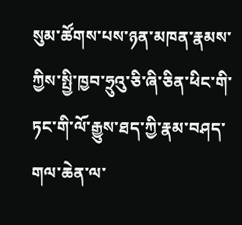སུམ་ཚོགས་པས་ཉན་མཁན་རྣམས་ཀྱིས་སྤྱི་ཁྱབ་ཧྲུའུ་ཅི་ཞི་ཅིན་ཕིང་གི་ཏང་གི་ལོ་རྒྱུས་ཐད་ཀྱི་རྣམ་བཤད་གལ་ཆེན་ལ་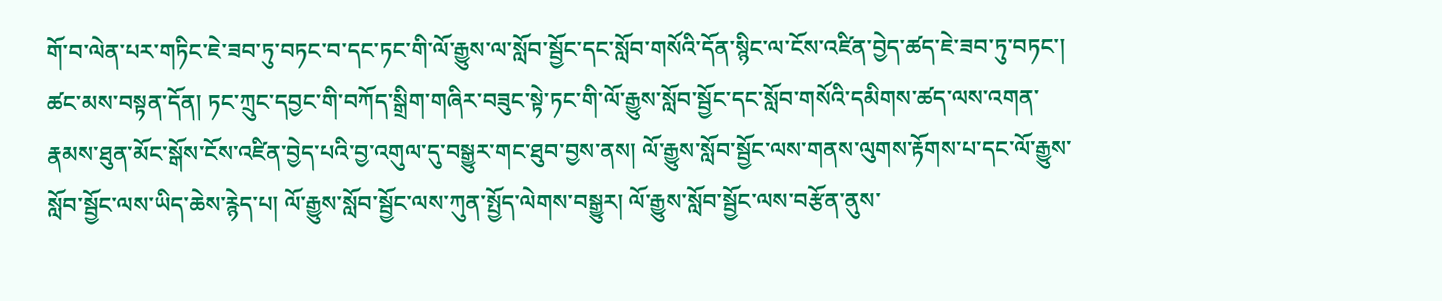གོ་བ་ལེན་པར་གཏིང་ཇེ་ཟབ་ཏུ་བཏང་བ་དང་ཏང་གི་ལོ་རྒྱུས་ལ་སློབ་སྦྱོང་དང་སློབ་གསོའི་དོན་སྙིང་ལ་ངོས་འཛིན་བྱེད་ཚད་ཇེ་ཟབ་ཏུ་བཏང་། ཚང་མས་བསྟན་དོན། ཏང་ཀྲུང་དབྱང་གི་བཀོད་སྒྲིག་གཞིར་བཟུང་སྟེ་ཏང་གི་ལོ་རྒྱུས་སློབ་སྦྱོང་དང་སློབ་གསོའི་དམིགས་ཚད་ལས་འགན་རྣམས་ཐུན་མོང་སྒོས་ངོས་འཛིན་བྱེད་པའི་བྱ་འགུལ་དུ་བསྒྱུར་གང་ཐུབ་བྱས་ནས། ལོ་རྒྱུས་སློབ་སྦྱོང་ལས་གནས་ལུགས་རྟོགས་པ་དང་ལོ་རྒྱུས་སློབ་སྦྱོང་ལས་ཡིད་ཆེས་རྙེད་པ། ལོ་རྒྱུས་སློབ་སྦྱོང་ལས་ཀུན་སྤྱོད་ལེགས་བསྒྱུར། ལོ་རྒྱུས་སློབ་སྦྱོང་ལས་བརྩོན་ནུས་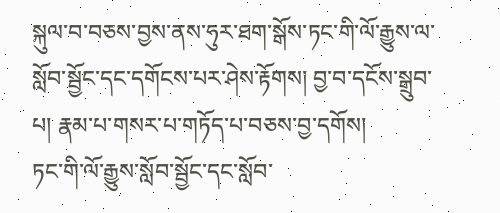སྐུལ་བ་བཅས་བྱས་ནས་ཧུར་ཐག་སྒོས་ཏང་གི་ལོ་རྒྱུས་ལ་སློབ་སྦྱོང་དང་དགོངས་པར་ཤེས་རྟོགས། བྱ་བ་དངོས་སྒྲུབ་པ། རྣམ་པ་གསར་པ་གཏོད་པ་བཅས་བྱ་དགོས།
ཏང་གི་ལོ་རྒྱུས་སློབ་སྦྱོང་དང་སློབ་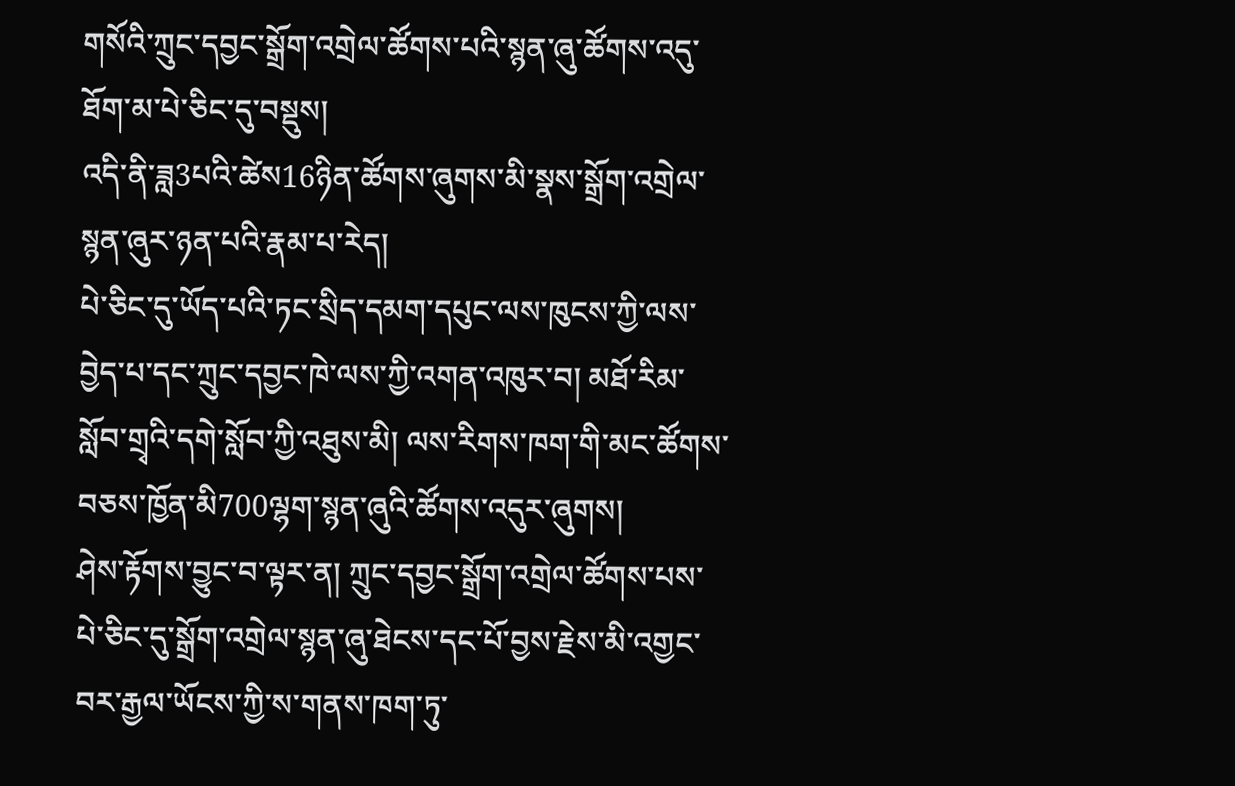གསོའི་ཀྲུང་དབྱང་སྒྲོག་འགྲེལ་ཚོགས་པའི་སྙན་ཞུ་ཚོགས་འདུ་ཐོག་མ་པེ་ཅིང་དུ་བསྡུས།
འདི་ནི་ཟླ3པའི་ཚེས16ཉིན་ཚོགས་ཞུགས་མི་སྣས་སྒྲོག་འགྲེལ་སྙན་ཞུར་ཉན་པའི་རྣམ་པ་རེད།
པེ་ཅིང་དུ་ཡོད་པའི་ཏང་སྲིད་དམག་དཔུང་ལས་ཁུངས་ཀྱི་ལས་བྱེད་པ་དང་ཀྲུང་དབྱང་ཁེ་ལས་ཀྱི་འགན་འཁུར་བ། མཐོ་རིམ་སློབ་གྲྭའི་དགེ་སློབ་ཀྱི་འཐུས་མི། ལས་རིགས་ཁག་གི་མང་ཚོགས་བཅས་ཁྱོན་མི700ལྷག་སྙན་ཞུའི་ཚོགས་འདུར་ཞུགས།
ཤེས་རྟོགས་བྱུང་བ་ལྟར་ན། ཀྲུང་དབྱང་སྒྲོག་འགྲེལ་ཚོགས་པས་པེ་ཅིང་དུ་སྒྲོག་འགྲེལ་སྙན་ཞུ་ཐེངས་དང་པོ་བྱས་རྗེས་མི་འགྱང་བར་རྒྱལ་ཡོངས་ཀྱི་ས་གནས་ཁག་ཏུ་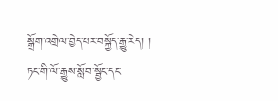སྒྲོག་འགྲེལ་བྱེད་པར་བསྐྱོད་རྒྱུ་རེད། །
ཏང་གི་ལོ་རྒྱུས་སློབ་སྦྱོང་དང་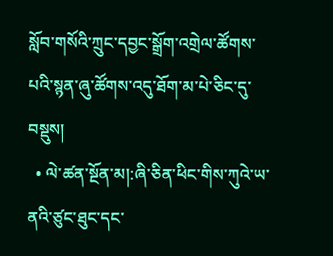སློབ་གསོའི་ཀྲུང་དབྱང་སྒྲོག་འགྲེལ་ཚོགས་པའི་སྙན་ཞུ་ཚོགས་འདུ་ཐོག་མ་པེ་ཅིང་དུ་བསྡུས།
  • ལེ་ཚན་སྔོན་མ།:ཞི་ཅིན་ཕིང་གིས་ཀུའེ་ཡ་ནའི་ཙུང་ཐུང་དང་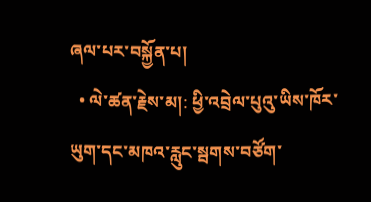ཞལ་པར་བསྐྱོན་པ།
  • ལེ་ཚན་རྗེས་མ།: ཕྱི་འབྲེལ་པུའུ་ཡིས་ཁོར་ཡུག་དང་མཁའ་རླུང་སྦགས་བཙོག་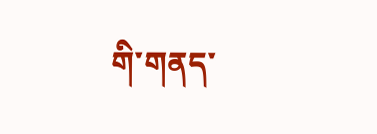གི་གནད་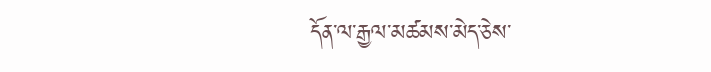དོན་ལ་རྒྱལ་མཚམས་མེད་ཅེས་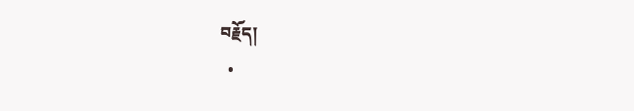བརྗོད།
  •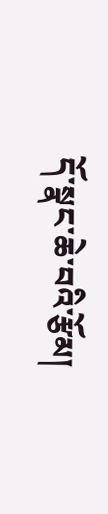དོ་སྣང་ཆེ་བའི་རྩོམ།